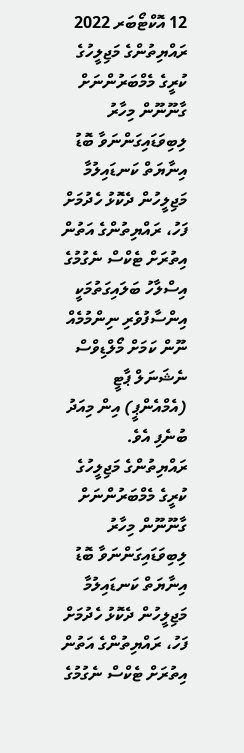12 އޮކްޓޯބަރ 2022
ރައްޔިތުންގެ މަޖިލީހުގެ ކުރީގެ މެމްބަރުންނަށް ގާނޫނޫން މިހާރު ލިބިވަޑައިގަންނަވާ ބޮޑު އިނާޔަތް ކަނޑައިލުމާ މަޖިލީހުން ދެކޮޅު ހެދުމަށް ފަހު، ރައްޔިތުންގެ އަތުން އިތުރަށް ޓެކްސް ނެގުމުގެ އިސްލާހު ބަލައިގަތުމަކީ އިންސާފުވެރި ނިންމުމެއް ނޫން ކަމަށް މޯލްޑިވްސް ނެޝަނަލް ޕާޓީ (އެމްއެންޕީ) އިން މިއަދު ބުނެފި އެވެ.
ރައްޔިތުންގެ މަޖިލީހުގެ ކުރީގެ މެމްބަރުންނަށް ގާނޫނޫން މިހާރު ލިބިވަޑައިގަންނަވާ ބޮޑު އިނާޔަތް ކަނޑައިލުމާ މަޖިލީހުން ދެކޮޅު ހެދުމަށް ފަހު، ރައްޔިތުންގެ އަތުން އިތުރަށް ޓެކްސް ނެގުމުގެ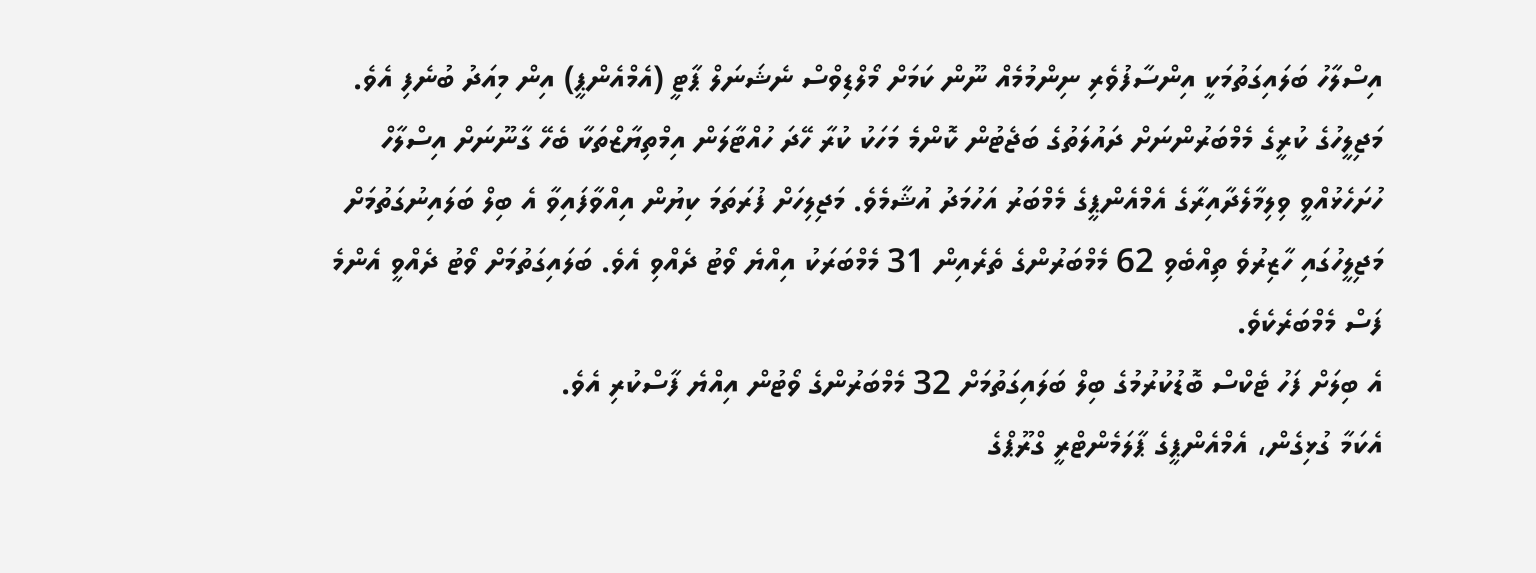އިސްލާހު ބަލައިގަތުމަކީ އިންސާފުވެރި ނިންމުމެއް ނޫން ކަމަށް މޯލްޑިވްސް ނެޝަނަލް ޕާޓީ (އެމްއެންޕީ) އިން މިއަދު ބުނެފި އެވެ.
މަޖިލީހުގެ ކުރީގެ މެމްބަރުންނަށް ދައުލަތުގެ ބަޖެޓުން ކޮންމެ މަހަކު ކުރާ ހޭދަ ހުއްޓާލަން އިމްތިޔާޒްތަކާ ބެހޭ ގާނޫނަށް އިސްލާހް ހުށަހެޅުއްވީ ވިލިމާލެދާއިރާގެ އެމްއެންޕީގެ މެމްބަރު އަހުމަދު އުޝާމެވެ. މަޖިލިހަށް ފުރަތަމަ ކިޔުން އިއްވާފައިވާ އެ ބިލް ބަލައިނުގަތުމަށް މަޖިލީހުގައި ހާޒިރުވެ ތިއްބެވި 62 މެމްބަރުންގެ ތެރެއިން 31 މެމްބަރަކު އިއްޔެ ވޯޓު ދެއްވި އެވެ. ބަލައިގަތުމަށް ވޯޓު ދެއްވީ އެންމެ ފަސް މެމްބަރެކެވެ.
އެ ބިލަށް ފަހު ޓެކްސް ބޮޑުކުރުމުގެ ބިލް ބަލައިގަތުމަށް 32 މެމްބަރުންގެ ވޯޓުން އިއްޔެ ފާސްކުރި އެވެ.
އެކަމާ ގުޅިގެން، އެމްއެންޕީގެ ޕާލަމެންޓްރީ ގްރޫޕްގެ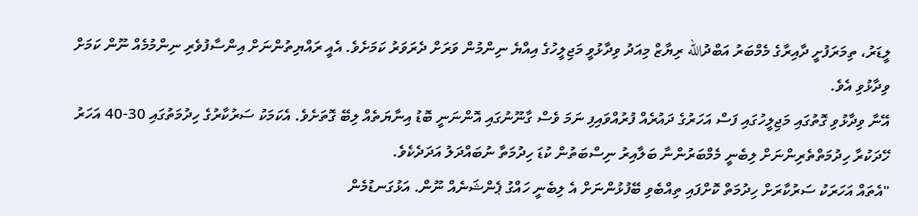ލީޑަރު، ތިމަރަފުށީ ދާއިރާގެ މެމްބަރު އަބްދުالله ރިޔާޒް މިއަދު ވިދާޅުވީ މަޖިލީހުގެ އިއްޔެ ނިންމުން ވަރަށް ދެރަވަރު ކަމަށެވެ. އެއީ ރައްޔިތުންނަށް އިންސާފުވެރި ނިންމުމެއް ނޫން ކަމަށް ވިދާޅުވި އެވެ.
އޭނާ ވިދާޅުވި ގޮތުގައި މަޖިލީހުގައި ފަސް އަހަރުގެ ދައުރެއް ފުރުއްވައިފި ނަމަ ވެސް ގާނޫނުގައި އޮންނަނީ ބޮޑު އިނާޔަތެއް ލިބޭ ގޮތަށެވެ. އެކަމަކު ސަރުކާރުގެ ހިދުމަތުގައި 30-40 އަހަރު ހޭދަކުރާ ހިދުމަތްތެރިންނަށް ލިބެނީ މެމްބަރުންނާ ބަލާއިރު ނިސްބަތުން ކުޑަ ހިދުމަތާ ނުބައްދަލު އަދަދެކެވެ.
"އެތައް އަހަރަކު ސަރުކާރަށް ހިދުމަތް ކޮށްފައި ތިއްބެވި ބޭފުޅުންނަށް އެ ލިބެނީ ހައްގު ޕެންޝަނެއް ނޫން. އަޅުގަނޑުމެން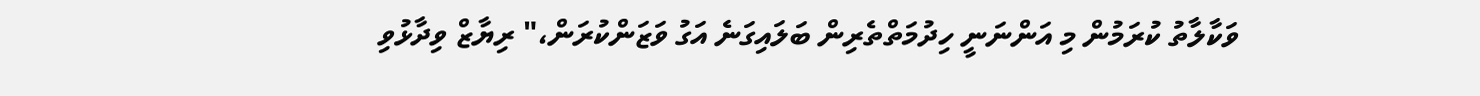ވަކާލާތު ކުރަމުން މި އަންނަނީ ހިދުމަތްތެރިން ބަލައިގަނެ އަގު ވަޒަންކުރަން،" ރިޔާޒް ވިދާޅުވި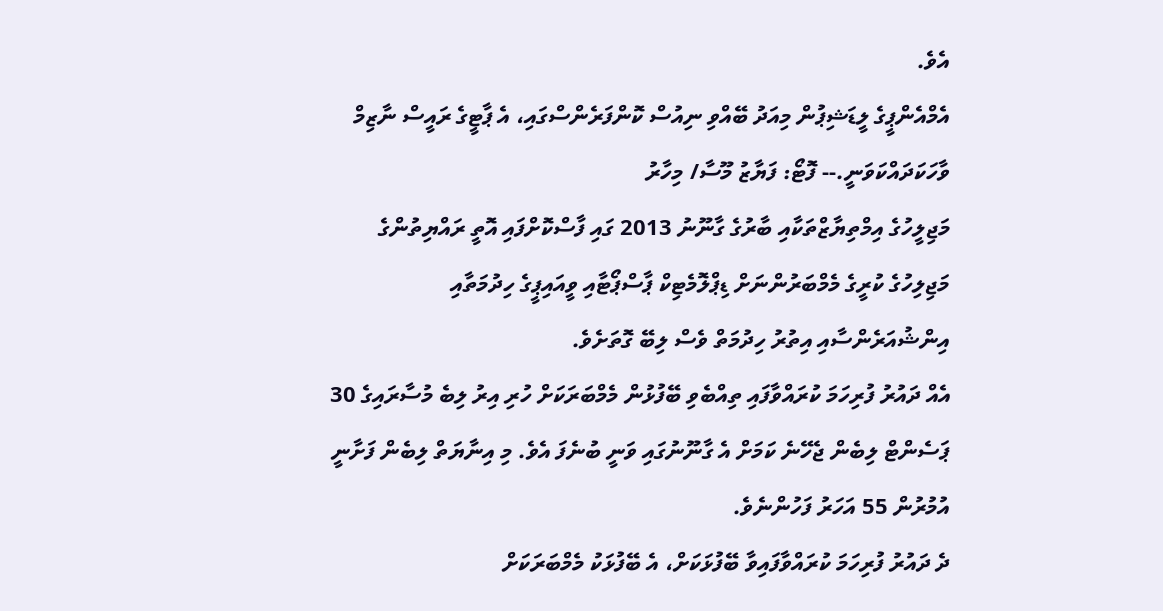އެވެ.
އެމްއެންޕީގެ ލީޑަޝިޕުން މިއަދު ބޭއްވި ނިއުސް ކޮންފަރެންސްގައި، އެ ޕާޓީގެ ރައީސް ނާޒިމް ވާހަކަދައްކަވަނީ.-- ފޮޓޯ: ފަޔާޒު މޫސާ/ މިހާރު
މަޖިލީހުގެ އިމްތިޔާޒްތަކާއި ބާރުގެ ގާނޫނު 2013 ގައި ފާސްކޮށްފައި އޮތީ ރައްޔިތުންގެ މަޖިލިހުގެ ކުރީގެ މެމްބަރުންނަށް ޑިޕްލޮމެޓިކް ޕާސްޕޯޓާއި ވީއައިޕީގެ ހިދުމަތާއި އިންޝުއަރެންސާއި އިތުރު ހިދުމަތް ވެސް ލިބޭ ގޮތަށެވެ.
އެއް ދައުރު ފުރިހަމަ ކުރައްވާފައި ތިއްބެވި ބޭފުޅުން މެމްބަރަކަށް ހުރި އިރު ލިބެ މުސާރައިގެ 30 ޕަސެންޓް ލިބެން ޖެހޭނެ ކަމަށް އެ ގާނޫނުގައި ވަނީ ބުނެފަ އެވެ. މި އިނާޔަތް ލިބެން ފަށާނީ އުމުރުން 55 އަހަރު ފަހުންނެވެ.
ދެ ދައުރު ފުރިހަމަ ކުރައްވާފައިވާ ބޭފުޅަކަށް، އެ ބޭފުޅަކު މެމްބަރަކަށް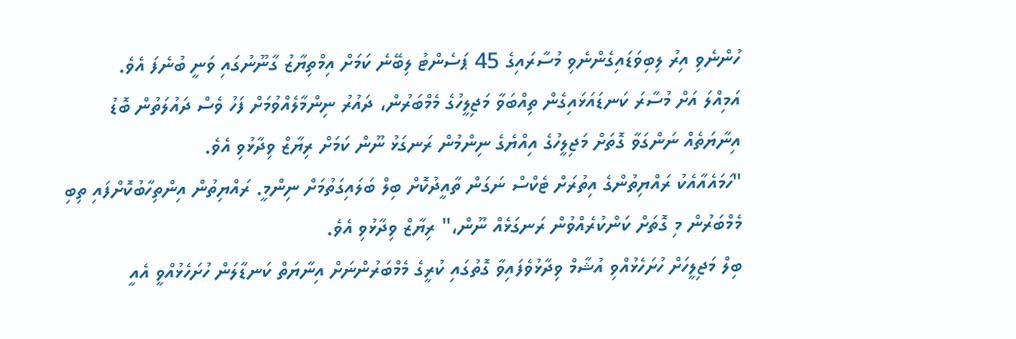ހުންނެވި އިރު ލިބިވަޑައިގެންނެވި މުސާރައިގެ 45 ޕަސެންޓު ލިބޭނެ ކަމަށް އިމްތިޔާޒު ގާނޫނުގައި ވަނީ ބުނެފަ އެވެ.
އަމިއްލަ އަށް މުސާރަ ކަނޑައަޅައިގެން ތިއްބަވާ މަޖިލީހުގެ މެމްބަރުން، ދައުރު ނިންމާލެއްވުމަށް ފަހު ވެސް ދައުލަތުން ބޮޑު އިނާޔަތެއް ނަންގަވާ ގޮތަށް މަޖިލީހުގެ އިއްޔެގެ ނިންމުން ރަނގަޅު ނޫން ކަމަށް ރިޔާޒް ވިދާޅުވި އެވެ.
"ހަމައެއާއެކު ރައްޔިތުންގެ އިތުރަށް ޓެކްސް ނަގަން ތާއީދުކޮށް ބިލް ބަލައިގަތުމަށް ނިންމީ. ރައްޔިތުން އިންތިހާބުކޮށްފައި ތިބި މެމްބަރުން މި ގޮތަށް ކަންކުރެއްވުން ރަނގަޅެއް ނޫން،" ރިޔާޒް ވިދާޅުވި އެވެ.
ބިލް މަޖިލީހަށް ހުށަހެޅުއްވި އުޝާމް ވިދާޅުވެފައިވާ ގޮތުގައި ކުރީގެ މެމްބަރުންނަށް އިނާޔަތް ކަނޑާލަން ހުށަހެޅުއްވީ އެއީ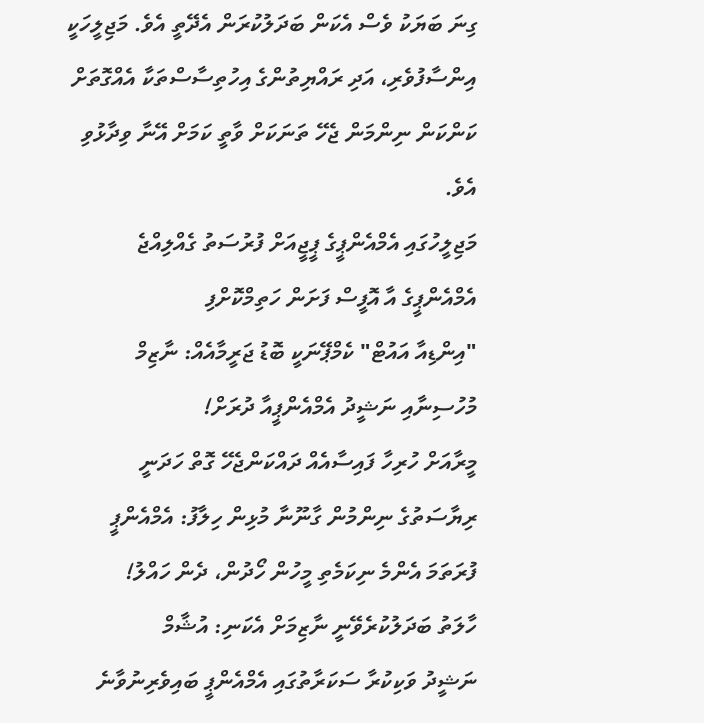ގިނަ ބަޔަކު ވެސް އެކަން ބަދަލުކުރަން އެދޭތީ އެވެ. މަޖިލީހަކީ އިންސާފުވެރި، އަދި ރައްޔިތުންގެ އިހުތިސާސްތަކާ އެއްގޮތަށް ކަންކަން ނިންމަން ޖެހޭ ތަނަކަށް ވާތީ ކަމަށް އޭނާ ވިދާޅުވި އެވެ.
މަޖިލީހުގައި އެމްއެންޕީގެ ޕީޖީއަށް ފުރުސަތު ގެއްލިއްޖެ
އެމްއެންޕީގެ އާ އޮފީސް ފަށަން ހަތިމްކޮށްފި
"އިންޑިއާ އައުޓް" ކެމްޕޭނަކީ ބޮޑު ޖަރީމާއެއް: ނާޒިމް
މުހުސިނާއި ނަޝީދު އެމްއެންޕީއާ ދުރަށް!
މީރާއަށް ހުރިހާ ފައިސާއެއް ދައްކަންޖެހޭ ގޮތް ހަދަނީ
ރިޔާސަތުގެ ނިންމުން ގާނޫނާ މުޅިން ހިލާފު: އެމްއެންޕީ
ފުރަތަމަ އެންމެ ނިކަމެތި މީހުން ހޯދުން، ދެން ހައްލު!
ހާލަތު ބަދަލުކުރެވޭނީ ނާޒިމަށް އެކަނި: އުޝާމް
ނަޝީދު ވަކިކުރާ ސަކަރާތުގައި އެމްއެންޕީ ބައިވެރިނުވާނެ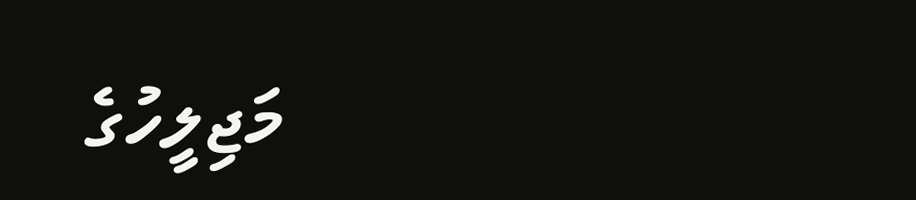މަޖިލީހުގެ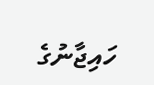ހައިޖާނުގެ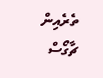ތެރެއިން ޗާގޯސް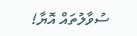ސުވާލުތައް އޮޔާ!